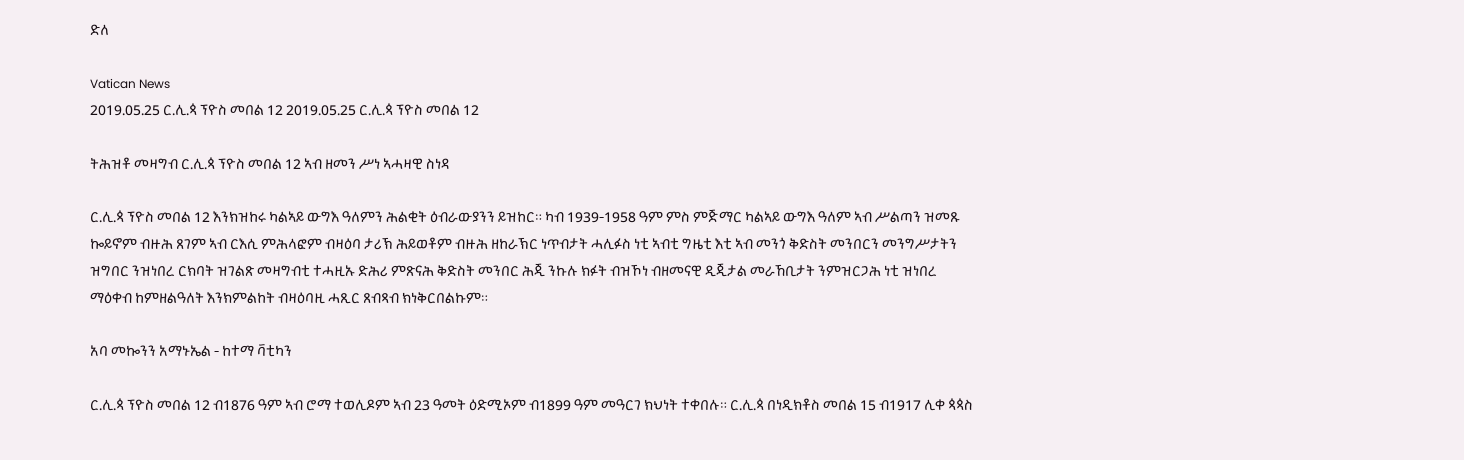ድለ

Vatican News
2019.05.25 ር.ሊ.ጳ ፕዮስ መበል 12 2019.05.25 ር.ሊ.ጳ ፕዮስ መበል 12

ትሕዝቶ መዛግብ ር.ሊ.ጳ ፕዮስ መበል 12 ኣብ ዘመን ሥነ ኣሓዛዊ ስነዳ

ር.ሊ.ጳ ፕዮስ መበል 12 እንክዝከሩ ካልኣይ ውግእ ዓለምን ሕልቂት ዕብራውያንን ይዝከር። ካብ 1939-1958 ዓም ምስ ምጅማር ካልኣይ ውግእ ዓለም ኣብ ሥልጣን ዝመጹ ኰይኖም ብዙሕ ጸገም ኣብ ርእሲ ምሕላፎም ብዛዕባ ታሪኽ ሕይወቶም ብዙሕ ዘከራኽር ነጥብታት ሓሊፉስ ነቲ ኣብቲ ግዜቲ እቲ ኣብ መንጎ ቅድስት መንበርን መንግሥታትን ዝግበር ንዝነበረ ርክባት ዝገልጽ መዛግብቲ ተሓዚኡ ድሕሪ ምጽናሕ ቅድስት መንበር ሕጂ ንኩሉ ክፉት ብዝኾነ ብዘመናዊ ዲጂታል መራኸቢታት ንምዝርጋሕ ነቲ ዝነበረ ማዕቀብ ከምዘልዓለት እንክምልከት ብዛዕባዚ ሓጺር ጸብጻብ ክነቅርበልኩም።

አባ መኰንን አማኑኤል - ከተማ ቫቲካን

ር.ሊ.ጳ ፕዮስ መበል 12 ብ1876 ዓም ኣብ ሮማ ተወሊዶም ኣብ 23 ዓመት ዕድሚኦም ብ1899 ዓም መዓርገ ክህነት ተቀበሉ። ር.ሊ.ጳ በነዲክቶስ መበል 15 ብ1917 ሊቀ ጳጳስ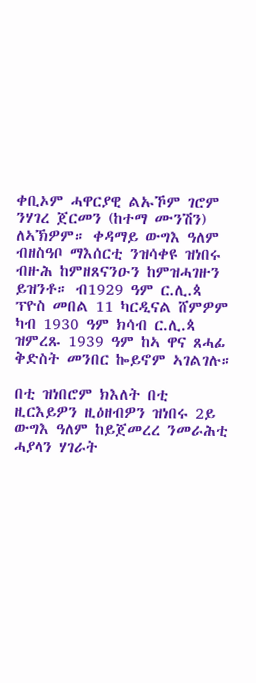ቀቢኦም ሓዋርያዊ ልኡኾም ገሮም ንሃገረ ጀርመን (ከተማ ሙንሽን) ለኣኽዎም። ቀዳማይ ውግእ ዓለም ብዘስዓቦ ማእሰርቲ ንዝሳቀዩ ዝነበሩ ብዙሕ ከምዘጸናንዑን ከምዝሓገዙን ይዝንቶ። ብ1929 ዓም ር.ሊ.ጳ ፕዮስ መበል 11 ካርዲናል ሸምዎም ካብ 1930 ዓም ክሳብ ር.ሊ.ጳ ዝምረጹ 1939 ዓም ከኣ ዋና ጸሓፊ ቅድስት መንበር ኰይኖም ኣገልገሉ።

በቲ ዝነበሮም ክእለት በቲ ዚርእይዎን ዚዕዘብዎን ዝነበሩ 2ይ ውግእ ዓለም ከይጀመረረ ንመራሕቲ ሓያላን ሃገራት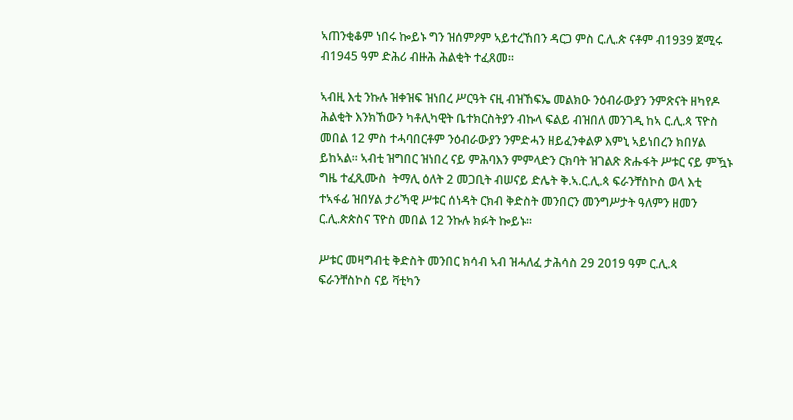ኣጠንቂቆም ነበሩ ኰይኑ ግን ዝሰምዖም ኣይተረኸበን ዳርጋ ምስ ር.ሊ.ጵ ናቶም ብ1939 ጀሚሩ ብ1945 ዓም ድሕሪ ብዙሕ ሕልቂት ተፈጸመ።

ኣብዚ እቲ ንኩሉ ዝቀዝፍ ዝነበረ ሥርዓት ናዚ ብዝኸፍኤ መልክዑ ንዕብራውያን ንምጽናት ዘካየዶ ሕልቂት እንክኸውን ካቶሊካዊት ቤተክርስትያን ብኩላ ፍልይ ብዝበለ መንገዲ ከኣ ር.ሊ.ጳ ፕዮስ መበል 12 ምስ ተሓባበርቶም ንዕብራውያን ንምድሓን ዘይፈንቀልዎ እምኒ ኣይነበረን ክበሃል ይከኣል። ኣብቲ ዝግበር ዝነበረ ናይ ምሕባእን ምምላድን ርክባት ዝገልጽ ጽሑፋት ሥቱር ናይ ምዃኑ ግዜ ተፈጺሙስ  ትማሊ ዕለት 2 መጋቢት ብሠናይ ድሌት ቅ.ኣ.ር.ሊ.ጳ ፍራንቸስኮስ ወላ እቲ ተኣፋፊ ዝበሃል ታሪኻዊ ሥቱር ሰነዳት ርክብ ቅድስት መንበርን መንግሥታት ዓለምን ዘመን ር.ሊ.ጵጵስና ፕዮስ መበል 12 ንኩሉ ክፉት ኰይኑ።

ሥቱር መዛግብቲ ቅድስት መንበር ክሳብ ኣብ ዝሓለፈ ታሕሳስ 29 2019 ዓም ር.ሊ.ጳ ፍራንቸስኮስ ናይ ቫቲካን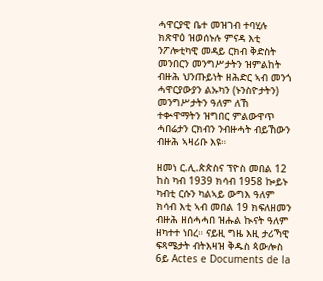ሓዋርያዊ ቤተ መዝገብ ተባሂሉ ክጽዋዕ ዝወሰኑሉ ምናዳ እቲ ንፖሎቲካዊ መዳይ ርክብ ቅድስት መንበርን መንግሥታትን ዝምልከት ብዙሕ ህንጡይነት ዘሕድር ኣብ መንጎ ሓዋርያውያን ልኡካን (ኑንስዮታትን) መንግሥታትን ዓለም ለኸ ተቊዋማትን ዝግበር ምልውዋጥ ሓበሬታን ርክብን ንብዙሓት ብይኸውን ብዙሕ ኣዛሪቡ እዩ።

ዘመነ ር.ሊ.ጵጵስና ፕዮስ መበል 12 ከስ ካብ 1939 ክሳብ 1958 ኰይኑ ካብቲ ርሱን ካልኣይ ውግእ ዓለም ክሳብ እቲ ኣብ መበል 19 ክፍለዘመን ብዙሕ ዘሰሓሓበ ዝሑል ኲናት ዓለም ዘካተተ ነበረ። ናይዚ ግዜ እዚ ታሪኻዊ ፍጻሜታት ብትእዛዝ ቅዱስ ጳውሎስ 6ይ Actes e Documents de la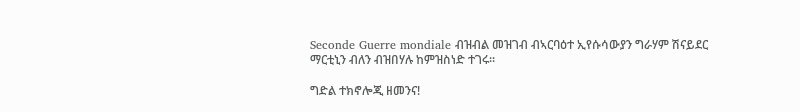Seconde Guerre mondiale ብዝብል መዝገብ ብኣርባዕተ ኢየሱሳውያን ግራሃም ሽናይደር ማርቲኒን ብለን ብዝበሃሉ ከምዝስነድ ተገሩ።

ግድል ተክኖሎጂ ዘመንና!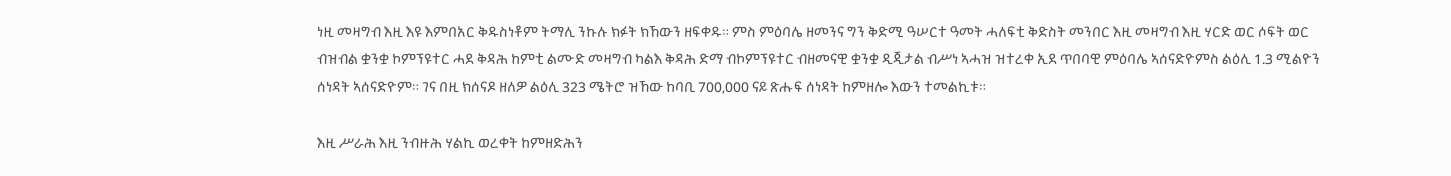ነዚ መዛግብ እዚ እዩ እምበአር ቅዱስነቶም ትማሊ ንኩሉ ክፉት ክኸውን ዘፍቀዱ። ምስ ምዕባሌ ዘመንና ግን ቅድሚ ዓሠርተ ዓመት ሓለፍቲ ቅድስት መንበር እዚ መዛግብ እዚ ሃርድ ወር ሶፍት ወር ብዝብል ቋንቋ ኮምፕዩተር ሓደ ቅዳሕ ከምቲ ልሙድ መዛግብ ካልእ ቅዳሕ ድማ ብኮምፕዩተር ብዘመናዊ ቋንቋ ዲጂታል ብሥነ ኣሓዝ ዝተረቀ ኢደ ጥበባዊ ምዕባሌ ኣሰናድዮምስ ልዕሊ 1.3 ሚልዮን ሰነዳት ኣሰናድዮም። ገና በዚ ክሰናዶ ዘለዎ ልዕሊ 323 ሜትሮ ዝኸው ከባቢ 700,000 ናይ ጽሑፍ ሰነዳት ከምዘሎ እውን ተመልኪቱ።

እዚ ሥራሕ እዚ ንብዙሕ ሃልኪ ወረቀት ከምዘድሕን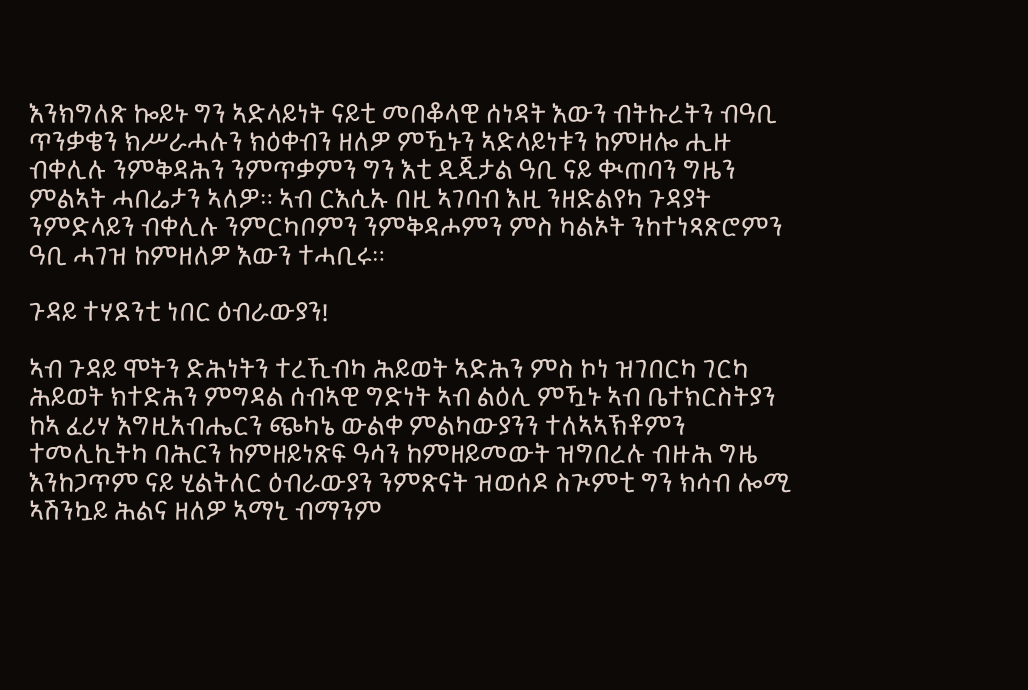እንክግለጽ ኰይኑ ግን ኣድላይነት ናይቲ መበቆላዊ ሰነዳት እውን ብትኩረትን ብዓቢ ጥንቃቄን ክሥራሓሉን ክዕቀብን ዘለዎ ምዃኑን ኣድላይነቱን ከምዘሎ ሒዙ ብቀሊሉ ንምቅዳሕን ንምጥቃምን ግን እቲ ዲጂታል ዓቢ ናይ ቊጠባን ግዜን ምልኣት ሓበሬታን ኣለዎ። ኣብ ርእሲኡ በዚ ኣገባብ እዚ ንዘድልየካ ጉዳያት ንምድላይን ብቀሊሉ ንምርካቦምን ንምቅዳሖምን ምስ ካልኦት ንከተነጻጽሮምን ዓቢ ሓገዝ ከምዘለዎ እውን ተሓቢሩ።

ጉዳይ ተሃደንቲ ነበር ዕብራውያን!

ኣብ ጉዳይ ሞትን ድሕነትን ተረኺብካ ሕይወት ኣድሕን ምስ ኮነ ዝገበርካ ገርካ ሕይወት ክተድሕን ምግዳል ሰብኣዊ ግድነት ኣብ ልዕሊ ምዃኑ ኣብ ቤተክርስትያን ከኣ ፈሪሃ እግዚአብሔርን ጭካኔ ውልቀ ምልካውያንን ተለኣኣኽቶምን ተመሊኪትካ ባሕርን ከምዘይነጽፍ ዓሳን ከምዘይመውት ዝግበረሉ ብዙሕ ግዜ እንከጋጥም ናይ ሂልትለር ዕብራውያን ንምጽናት ዝወሰዶ ስጒምቲ ግን ክሳብ ሎሚ ኣሽንኳይ ሕልና ዘለዎ ኣማኒ ብማንም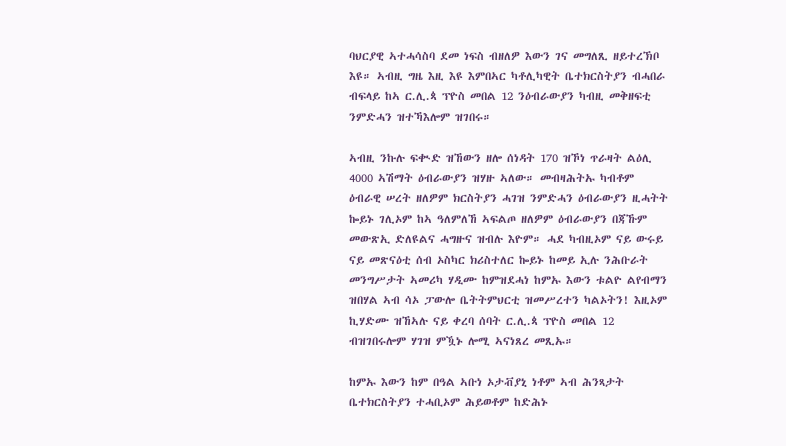ባህርያዊ ኣተሓሳስባ ደመ ነፍስ ብዘለዎ እውን ገና መግለጺ ዘይተረኽቦ እዩ። ኣብዚ ግዜ እዚ እዩ እምበኣር ካቶሊካዊት ቤተክርስትያን ብሓበራ ብፍላይ ከኣ ር.ሊ.ጳ ፕዮስ መበል 12 ንዕብራውያን ካብዚ መቅዘፍቲ ንምድሓን ዝተኻእሎም ዝገበሩ።

ኣብዚ ንኩሉ ፍቊድ ዝኸውን ዘሎ ሰነዳት 170 ዝኾነ ጥራዛት ልዕሊ 4000 ኣሽማት ዕብራውያን ዝሃዙ ኣለው። መብዛሕትኡ ካብቶም ዕብራዊ ሠረት ዘለዎም ክርስትያን ሓገዝ ንምድሓን ዕብራውያን ዚሓትት ኰይኑ ገሊኦም ከኣ ዓለምለኸ ኣፍልጦ ዘለዎም ዕብራውያን በጃኹም መውጽኢ ድለዩልና ሓግዙና ዝብሉ እዮም። ሓደ ካብዚኦም ናይ ውሩይ ናይ መጽናዕቲ ሰብ ኦስካር ክሪስተለር ኰይኑ ከመይ ኢሉ ንሕቡራት መንግሥታት ኣመሪካ ሃዲሙ ከምዝደሓነ ከምኡ እውን ቱልዮ ልየብማን ዝበሃል ኣብ ሳኦ ፓውሎ ቤትትምህርቲ ዝመሥረተን ካልኦትን! እዚኦም ኪሃድሙ ዝኸኣሉ ናይ ቀረባ ሰባት ር.ሊ.ጳ ፕዮስ መበል 12 ብዝገበሩሎም ሃገዝ ምዃኑ ሎሚ ኣናነጸረ መጺኡ።

ከምኡ እውን ከም በዓል ኣቡነ ኦታቭያኒ ነቶም ኣብ ሕንጻታት ቤተክርስትያን ተሓቢኦም ሕይወቶም ከድሕኑ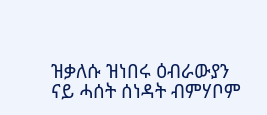ዝቃለሱ ዝነበሩ ዕብራውያን ናይ ሓሰት ሰነዳት ብምሃቦም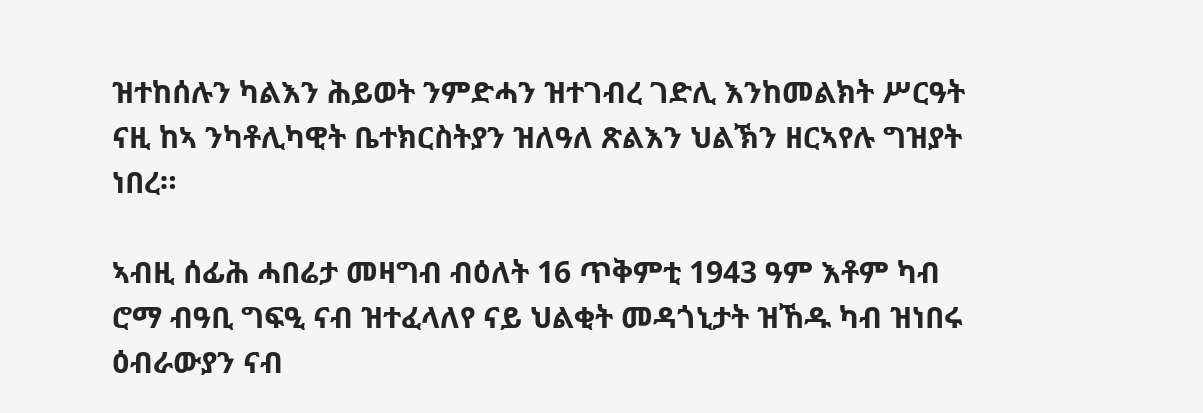ዝተከሰሉን ካልእን ሕይወት ንምድሓን ዝተገብረ ገድሊ እንከመልክት ሥርዓት ናዚ ከኣ ንካቶሊካዊት ቤተክርስትያን ዝለዓለ ጽልእን ህልኽን ዘርኣየሉ ግዝያት ነበረ።

ኣብዚ ሰፊሕ ሓበሬታ መዛግብ ብዕለት 16 ጥቅምቲ 1943 ዓም እቶም ካብ ሮማ ብዓቢ ግፍዒ ናብ ዝተፈላለየ ናይ ህልቂት መዳጎኒታት ዝኸዱ ካብ ዝነበሩ ዕብራውያን ናብ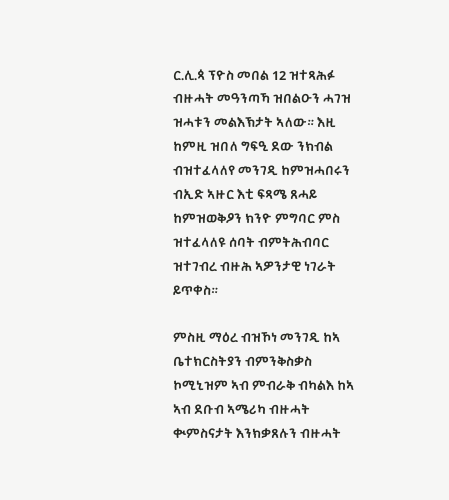ር.ሊ.ጳ ፕዮስ መበል 12 ዝተጻሕፉ ብዙሓት መዓንጣኻ ዝበልዑን ሓገዝ ዝሓቱን መልእኽታት ኣለው። እዚ ከምዚ ዝበለ ግፍዒ ደው ንክብል ብዝተፈላለየ መንገዲ ከምዝሓበሩን ብኢድ ኣዙር እቲ ፍጻሜ ጸሓይ ከምዝወቅዖን ክንዮ ምግባር ምስ ዝተፈላለዩ ሰባት ብምትሕብባር ዝተገብረ ብዙሕ ኣዎንታዊ ነገራት ይጥቀስ።

ምስዚ ማዕረ ብዝኾነ መንገዲ ከኣ ቤተክርስትያን ብምንቅስቃስ ኮሚኒዝም ኣብ ምብራቅ ብካልእ ከኣ ኣብ ደቡብ ኣሜሪካ ብዙሓት ቊምስናታት እንክቃጸሉን ብዙሓት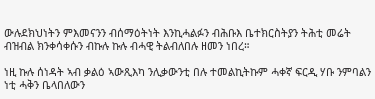ውሉደክህነትን ምእመናንን ብሰማዕትነት እንኪሓልፉን ብሕቡእ ቤተክርስትያን ትሕቲ መሬት ብዝብል ክንቀሳቀሱን ብኩሉ ኩሉ ብሓዊ ትልብለበሉ ዘመን ነበረ።

ነዚ ኩሉ ሰነዳት ኣብ ቃልዕ ኣውጺእካ ንሊቃውንቲ በሉ ተመልኪትኩም ሓቀኛ ፍርዲ ሃቡ ንምባልን ነቲ ሓቅን ቤላበለውን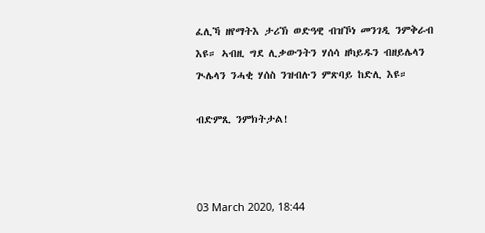ፈሊኻ ዘየማትእ ታሪኽ ወድዓዊ ብዝኾነ መንገዲ ንምቅራብ እዩ። ኣብዚ ግደ ሊቃውንትን ሃሰሳ ዘካይዱን ብዘይሌላን ጒሌላን ንሓቂ ሃሰስ ንዝብሉን ምጽባይ ከድሊ እዩ።

ብድምጺ ንምክትታል!



03 March 2020, 18:44